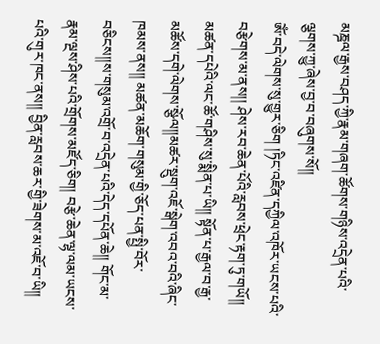མཎྜལ་རྒྱས་བཤད་ཀྱི་རྣམ་གཞག་ཚོགས་གཉིས་འདྲེན་པའི་ལྕགས་ཀྱུ་ཞེས་བྱ་བ་བཞུགས་སོ།།
ཨོཾ་བདེ་ལེགས་སུ་གྱུར་ཅིག །ཏིང་འཛིན་དཀྱིལ་འཁོར་ཡངས་པའི་བརྩེགས་མ་ནས།། ཤེས་རབ་ཆེན་པོའི་རླབས་ཕྲེང་རྟག་ཏུ་གཡོ།། མཚན་དཔེའི་ལང་ཚོ་གཤིས་སུ་སྨིན་པ་ཡི།། སྟོན་པ་རྒྱལ་བ་རྒྱ་མཚོས་དགེ་ལེགས་སྩོལ།།མཚར་སྡུག་འཇོ་སྒེག་འབའ་བའི་ཞིང་ཁམས་ནས།། མཚན་མཆོག་གསུམ་གྱི་ཅོད་པན་སྤྱི་བོར་བཅིངས།།ས་གསུམ་འགྲོ་བ་འདྲེན་པའི་དེད་དཔོན་ཆེ།། གོང་མ་རྣམ་ལྔས་ཤིས་པའི་གྲོགས་མཛོད་ཅིག། བརྩེ་ཆེན་ལྷ་ལམ་ཡངས་པའི་གུར་ཁང་ནས།། བྱིན་རླབས་ཆར་གྱི་ཟེགས་མ་འཇོ་བ་ཡི།།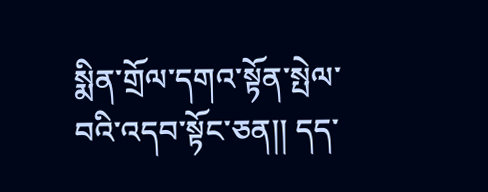སྨིན་གྲོལ་དགའ་སྟོན་སྤེལ་བའི་འདབ་སྟོང་ཅན།། དད་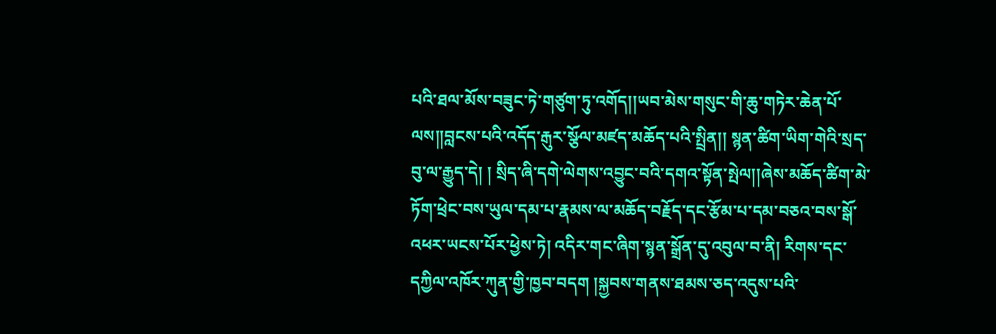པའི་ཐལ་མོས་བཟུང་ཏེ་གཙུག་ཏུ་འགོད།།ཡབ་མེས་གསུང་གི་ཆུ་གཏེར་ཆེན་པོ་ལས།།བླངས་པའི་འདོད་རྒུར་སྩོལ་མཛད་མཆོད་པའི་སྤྲིན།། སྙན་ཚིག་ཡིག་གེའི་སྲད་བུ་ལ་རྒྱུད་དེ། ། སྲིད་ཞི་དགེ་ལེགས་འབྱུང་བའི་དགའ་སྟོན་སྤེལ།།ཞེས་མཆོད་ཚིག་མེ་ཏོག་ཕྲེང་བས་ཡུལ་དམ་པ་རྣམས་ལ་མཆོད་བརྗོད་དང་རྩོམ་པ་དམ་བཅའ་བས་སྒོ་འཕར་ཡངས་པོར་ཕྱེས་ཏེ། འདིར་གང་ཞིག་སྙན་སྒྲོན་དུ་འབུལ་བ་ནི། རིགས་དང་དཀྱིལ་འཁོར་ཀུན་གྱི་ཁྱབ་བདག །སྐྱབས་གནས་ཐམས་ཅད་འདུས་པའི་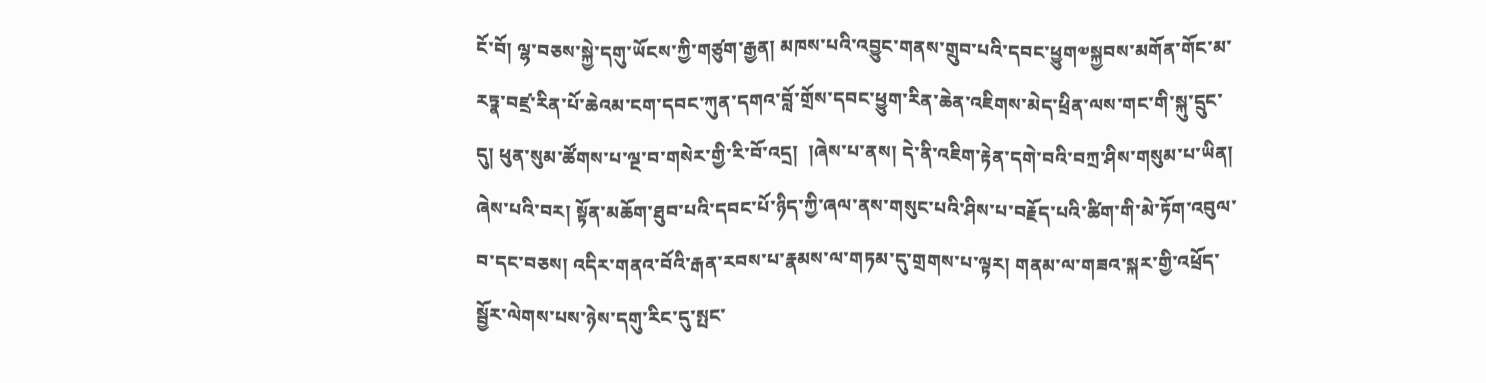ངོ་བོ། ལྷ་བཅས་སྐྱེ་དགུ་ཡོངས་ཀྱི་གཙུག་རྒྱན། མཁས་པའི་འབྱུང་གནས་གྲུབ་པའི་དབང་ཕྱུག༧སྐྱབས་མགོན་གོང་མ་རཏྣ་བཛྲ་རིན་པོ་ཆེའམ་ངག་དབང་ཀུན་དགའ་བློ་གྲོས་དབང་ཕྱུག་རིན་ཆེན་འཇིགས་མེད་ཕྲིན་ལས་གང་གི་སྐུ་དྲུང་དུ། ཕུན་སུམ་ཚོགས་པ་ལྔ་བ་གསེར་གྱི་རི་བོ་འདྲ།  །ཞེས་པ་ནས། དེ་ནི་འཇིག་རྟེན་དགེ་བའི་བཀྲ་ཤིས་གསུམ་པ་ཡིན། ཞེས་པའི་བར། སྟོན་མཆོག་ཐུབ་པའི་དབང་པོ་ཉིད་ཀྱི་ཞལ་ནས་གསུང་པའི་ཤིས་པ་བརྗོད་པའི་ཚིག་གི་མེ་ཏོག་འབུལ་བ་དང་བཅས། འདིར་གནའ་བོའི་རྒན་རབས་པ་རྣམས་ལ་གཏམ་དུ་གྲགས་པ་ལྟར། གནམ་ལ་གཟའ་སྐར་གྱི་འཕྲོད་སྦྱོར་ལེགས་པས་ཉེས་དགུ་རིང་དུ་སྤང་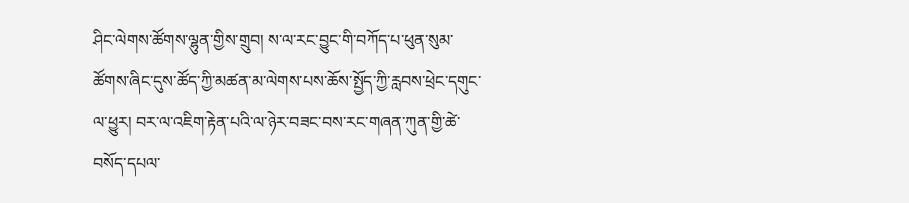ཤིང་ལེགས་ཚོགས་ལྷུན་གྱིས་གྲུབ། ས་ལ་རང་བྱུང་གི་བཀོད་པ་ཕུན་སུམ་ཚོགས་ཞིང་དུས་ཚོད་ཀྱི་མཚན་མ་ལེགས་པས་ཆོས་སྤྱོད་ཀྱི་རླབས་ཕྲེང་དགུང་ལ་ཕྱུར། བར་ལ་འཇིག་རྟེན་པའི་ལ་ཉེར་བཟང་བས་རང་གཞན་ཀུན་གྱི་ཚེ་བསོད་དཔལ་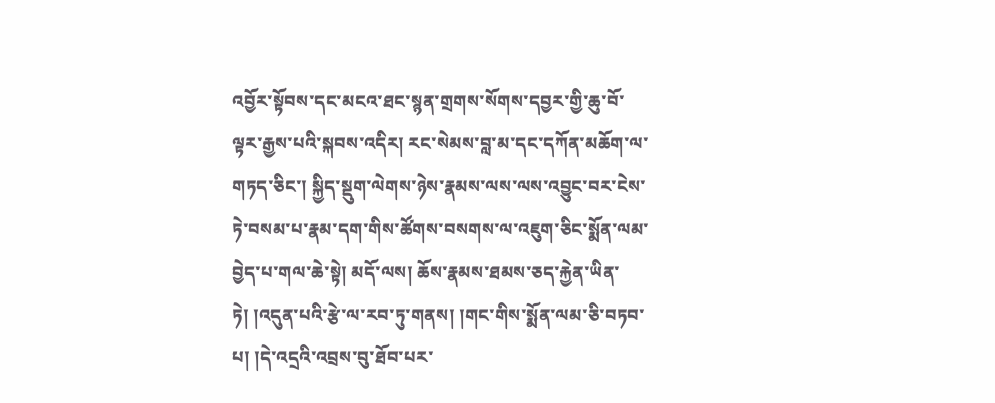འབྱོར་སྟོབས་དང་མངའ་ཐང་སྙན་གྲགས་སོགས་དབྱར་གྱི་ཆུ་བོ་ལྟར་རྒྱས་པའི་སྐབས་འདིར། རང་སེམས་བླ་མ་དང་དཀོན་མཆོག་ལ་གཏད་ཅིང་། སྐྱིད་སྡུག་ལེགས་ཉེས་རྣམས་ལས་ལས་འབྱུང་བར་ངེས་ཏེ་བསམ་པ་རྣམ་དག་གིས་ཚོགས་བསགས་ལ་འཇུག་ཅིང་སྨོན་ལམ་བྱེད་པ་གལ་ཆེ་སྟེ། མདོ་ལས། ཆོས་རྣམས་ཐམས་ཅད་རྐྱེན་ཡིན་ཏེ། །འདུན་པའི་རྩེ་ལ་རབ་ཏུ་གནས། །གང་གིས་སྨོན་ལམ་ཅི་བཏབ་པ། །དེ་འདྲའི་འབྲས་བུ་ཐོབ་པར་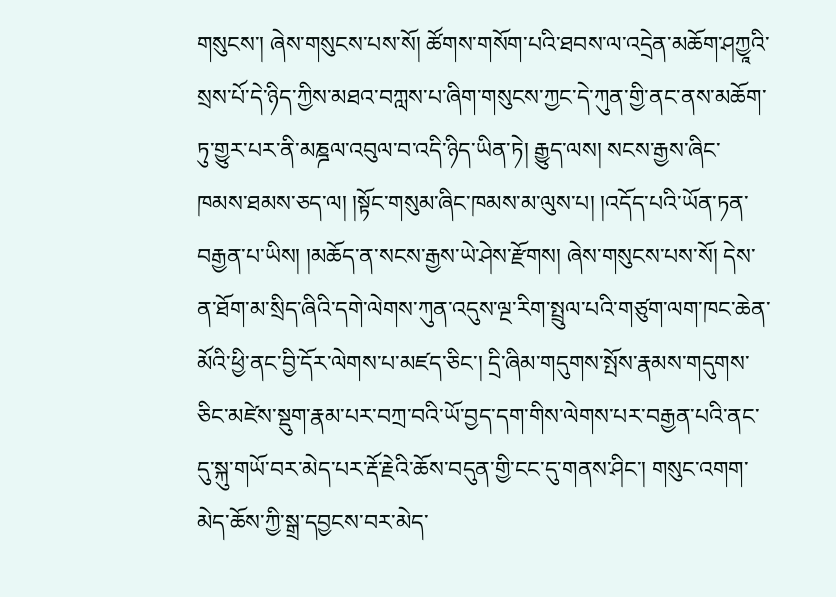གསུངས་། ཞེས་གསུངས་པས་སོ། ཚོགས་གསོག་པའི་ཐབས་ལ་འདྲེན་མཆོག་ཤཀྱཱའི་སྲས་པོ་དེ་ཉིད་ཀྱིས་མཐའ་བཀླས་པ་ཞིག་གསུངས་ཀྱང་དེ་ཀུན་གྱི་ནང་ནས་མཆོག་ཏུ་གྱུར་པར་ནི་མཎྜལ་འབུལ་བ་འདི་ཉིད་ཡིན་ཏེ། རྒྱུད་ལས། སངས་རྒྱས་ཞིང་ཁམས་ཐམས་ཅད་ལ། །སྟོང་གསུམ་ཞིང་ཁམས་མ་ལུས་པ། །འདོད་པའི་ཡོན་ཏན་བརྒྱན་པ་ཡིས། །མཆོད་ན་སངས་རྒྱས་ཡེ་ཤེས་རྫོགས། ཞེས་གསུངས་པས་སོ། དེས་ན་ཐོག་མ་སྲིད་ཞིའི་དགེ་ལེགས་ཀུན་འདུས་ལྔ་རིག་སྤྲུལ་པའི་གཙུག་ལག་ཁང་ཆེན་མོའི་ཕྱི་ནང་བྱི་དོར་ལེགས་པ་མཛད་ཅིང་། དྲི་ཞིམ་གདུགས་སྤོས་རྣམས་གདུགས་ཅིང་མཛེས་སྡུག་རྣམ་པར་བཀྲ་བའི་ཡོ་བྱད་དག་གིས་ལེགས་པར་བརྒྱན་པའི་ནང་དུ་སྐུ་གཡོ་བར་མེད་པར་རྡོ་རྗེའི་ཆོས་བདུན་གྱི་ངང་དུ་གནས་ཤིང་། གསུང་འགག་མེད་ཆོས་ཀྱི་སྒྲ་དབྱངས་བར་མེད་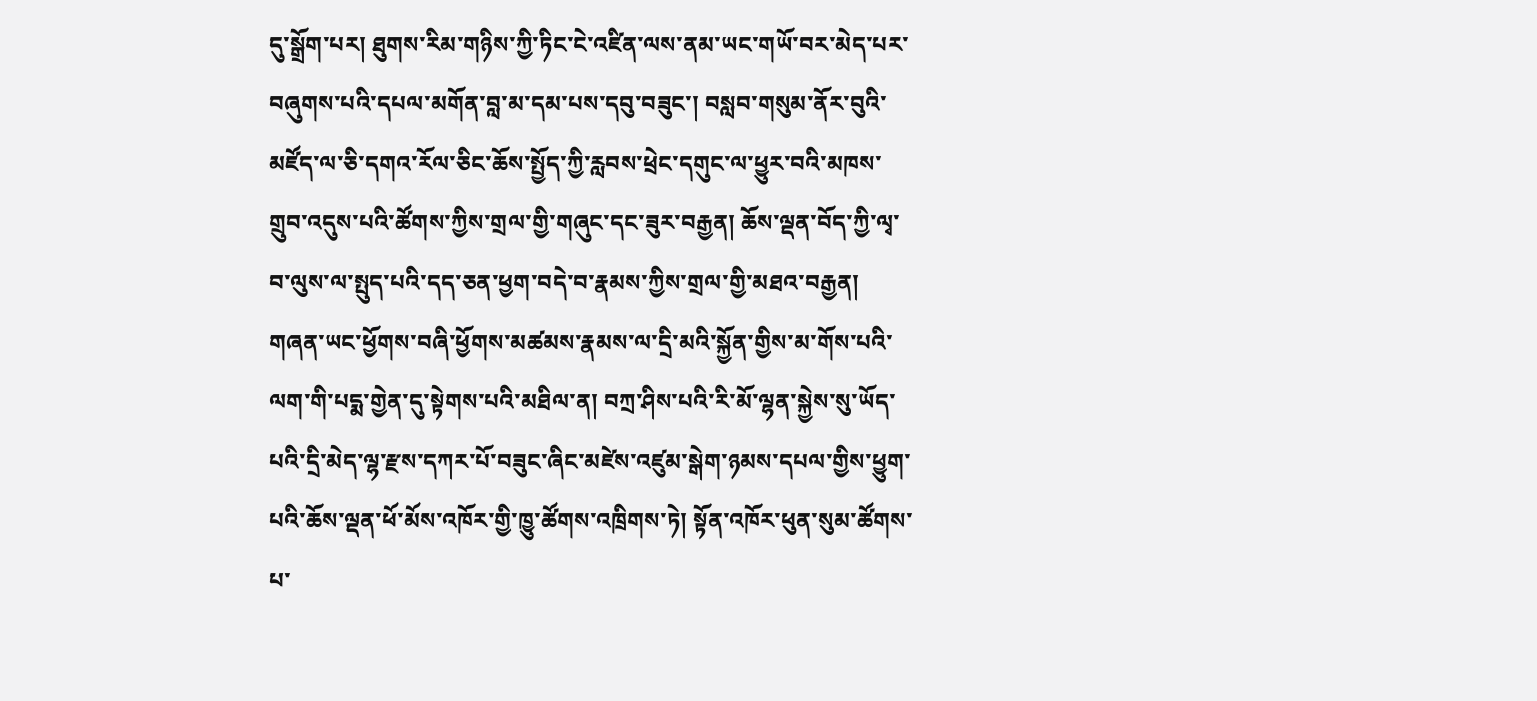དུ་སྒྲོག་པར། ཐུགས་རིམ་གཉིས་ཀྱི་ཏིང་ངེ་འཛིན་ལས་ནམ་ཡང་གཡོ་བར་མེད་པར་བཞུགས་པའི་དཔལ་མགོན་བླ་མ་དམ་པས་དབུ་བཟུང་། བསླབ་གསུམ་ནོར་བུའི་མཛོད་ལ་ཅི་དགའ་རོལ་ཅིང་ཆོས་སྤྱོད་ཀྱི་རླབས་ཕྲེང་དགུང་ལ་ཕྱུར་བའི་མཁས་གྲུབ་འདུས་པའི་ཚོགས་ཀྱིས་གྲལ་གྱི་གཞུང་དང་ཟུར་བརྒྱན། ཆོས་ལྡན་བོད་ཀྱི་ལྭ་བ་ལུས་ལ་སྤུད་པའི་དད་ཅན་ཕྱག་བདེ་བ་རྣམས་ཀྱིས་གྲལ་གྱི་མཐའ་བརྒྱན། གཞན་ཡང་ཕྱོགས་བཞི་ཕྱོགས་མཚམས་རྣམས་ལ་དྲི་མའི་སྐྱོན་གྱིས་མ་གོས་པའི་ལག་གི་པདྨ་གྱེན་དུ་སྟེགས་པའི་མཐིལ་ན། བཀྲ་ཤིས་པའི་རི་མོ་ལྷན་སྐྱེས་སུ་ཡོད་པའི་དྲི་མེད་ལྷ་རྫས་དཀར་པོ་བཟུང་ཞིང་མཛེས་འཛུམ་སྒེག་ཉམས་དཔལ་གྱིས་ཕྱུག་པའི་ཆོས་ལྡན་ཕོ་མོས་འཁོར་གྱི་ཁྱུ་ཚོགས་འཁྲིགས་ཏེ། སྟོན་འཁོར་ཕུན་སུམ་ཚོགས་པ་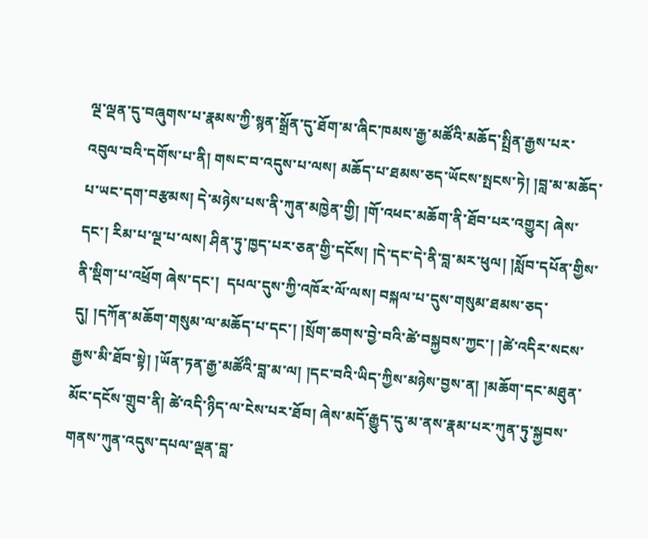ལྔ་ལྡན་དུ་བཞུགས་པ་རྣམས་ཀྱི་སྙན་སྒྲོན་དུ་ཐོག་མ་ཞིང་ཁམས་རྒྱ་མཚོའི་མཆོད་སྤྲིན་རྒྱས་པར་འབུལ་བའི་དགོས་པ་ནི། གསང་བ་འདུས་པ་ལས། མཆོད་པ་ཐམས་ཅད་ཡོངས་སྤངས་ཏེ། །བླ་མ་མཆོད་པ་ཡང་དག་བརྩམས། དེ་མཉེས་པས་ནི་ཀུན་མཁྱེན་གྱི། །གོ་འཕང་མཆོག་ནི་ཐོབ་པར་འགྱུར། ཞེས་དང་། རིམ་པ་ལྔ་པ་ལས། ཤིན་ཏུ་ཁྱད་པར་ཅན་གྱི་དངོས། །དེ་དང་དེ་ནི་བླ་མར་ཕུལ། །སློབ་དཔོན་གྱིས་ནི་སྡིག་པ་འཕྲོག ཞེས་དང་།  དཔལ་དུས་ཀྱི་འཁོར་ལོ་ལས། བསྐལ་པ་དུས་གསུམ་ཐམས་ཅད་དུ། །དཀོན་མཆོག་གསུམ་ལ་མཆོད་པ་དང་། །སྲོག་ཆགས་བྱེ་བའི་ཚེ་བསྐྱབས་ཀྱང་། །ཚེ་འདིར་སངས་རྒྱས་མི་ཐོབ་སྟེ། །ཡོན་ཏན་རྒྱ་མཚོའི་བླ་མ་ལ། །དང་བའི་ཡིད་ཀྱིས་མཉེས་བྱས་ན། །མཆོག་དང་མཐུན་མོང་དངོས་གྲུབ་ནི། ཚེ་འདི་ཉིད་ལ་ངེས་པར་ཐོབ། ཞེས་མདོ་རྒྱུད་དུ་མ་ནས་རྣམ་པར་ཀུན་ཏུ་སྐྱབས་གནས་ཀུན་འདུས་དཔལ་ལྡན་བླ་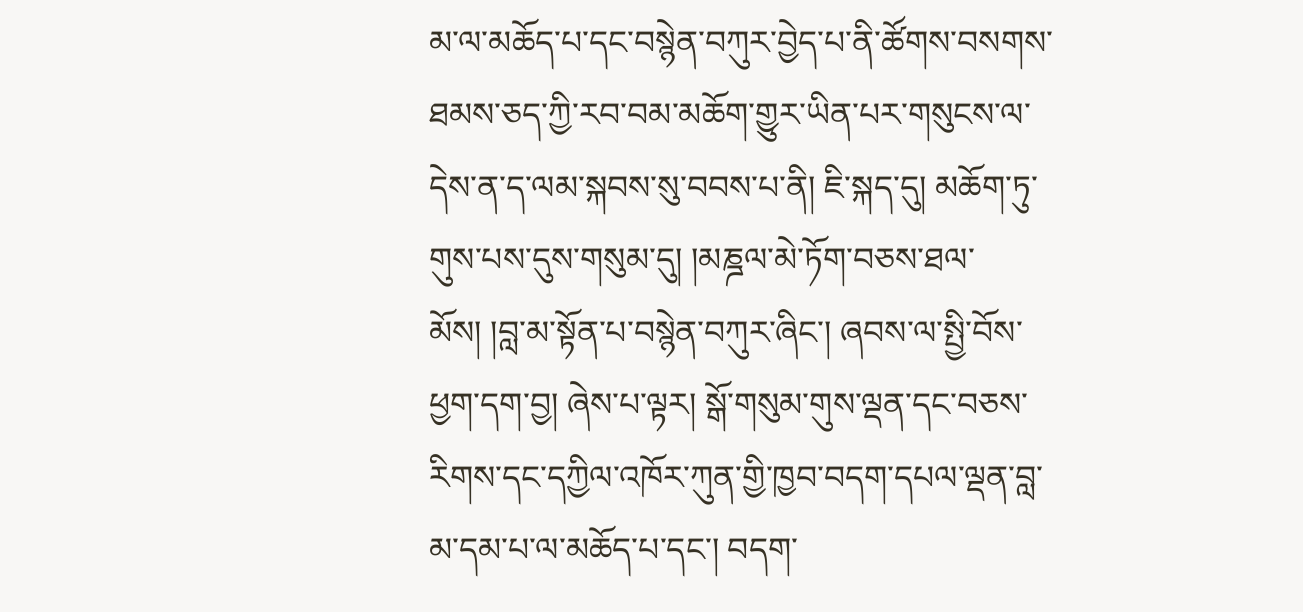མ་ལ་མཆོད་པ་དང་བསྙེན་བཀུར་བྱེད་པ་ནི་ཚོགས་བསགས་ཐམས་ཅད་ཀྱི་རབ་བམ་མཆོག་གྱུར་ཡིན་པར་གསུངས་ལ་དེས་ན་ད་ལམ་སྐབས་སུ་བབས་པ་ནི། ཇི་སྐད་དུ། མཆོག་ཏུ་གུས་པས་དུས་གསུམ་དུ། །མཎྜལ་མེ་ཏོག་བཅས་ཐལ་མོས། །བླ་མ་སྟོན་པ་བསྙེན་བཀུར་ཞིང་། ཞབས་ལ་སྤྱི་བོས་ཕྱག་དག་བྱ། ཞེས་པ་ལྟར། སྒོ་གསུམ་གུས་ལྡན་དང་བཅས་ རིགས་དང་དཀྱིལ་འཁོར་ཀུན་གྱི་ཁྱབ་བདག་དཔལ་ལྡན་བླ་མ་དམ་པ་ལ་མཆོད་པ་དང་། བདག་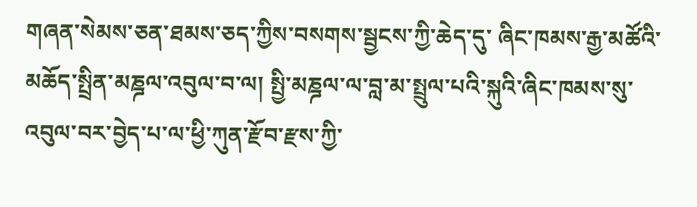གཞན་སེམས་ཅན་ཐམས་ཅད་ཀྱིས་བསགས་སྦྱངས་ཀྱི་ཆེད་དུ་ ཞིང་ཁམས་རྒྱ་མཚོའི་མཆོད་སྤྲིན་མཎྜལ་འབུལ་བ་ལ། སྤྱི་མཎྜལ་ལ་བླ་མ་སྤྲུལ་པའི་སྐུའི་ཞིང་ཁམས་སུ་འབུལ་བར་བྱེད་པ་ལ་ཕྱི་ཀུན་རྫོབ་རྫས་ཀྱི་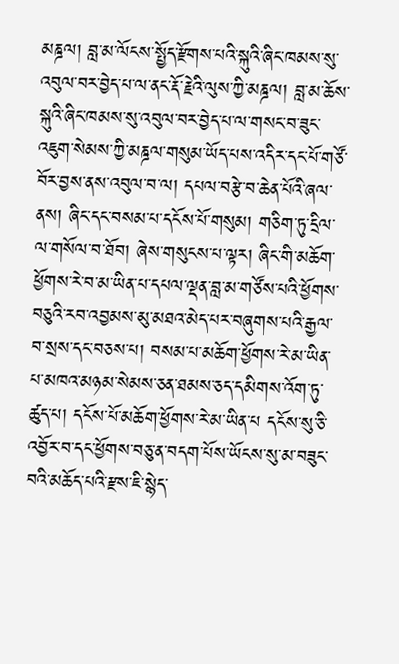མཎྜལ། བླ་མ་ལོངས་སྤྱོད་རྫོགས་པའི་སྐུའི་ཞིང་ཁམས་སུ་འབུལ་བར་བྱེད་པ་ལ་ནང་རྡོ་རྗེའི་ལུས་ཀྱི་མཎྜལ། བླ་མ་ཆོས་སྐུའི་ཞིང་ཁམས་སུ་འབུལ་བར་བྱེད་པ་ལ་གསང་བ་ཟུང་འཇུག་སེམས་ཀྱི་མཎྜལ་གསུམ་ཡོད་པས་འདིར་དང་པོ་གཙོ་བོར་བྱས་ནས་འབུལ་བ་ལ། དཔལ་བརྩེ་བ་ཆེན་པོའི་ཞལ་ནས། ཞིང་དང་བསམ་པ་དངོས་པོ་གསུམ། གཅིག་ཏུ་དྲིལ་ལ་གསོལ་བ་ཐོབ། ཞེས་གསུངས་པ་ལྟར། ཞིང་གི་མཆོག་ཕྱོགས་རེ་བ་མ་ཡིན་པ་དཔལ་ལྡན་བླ་མ་གཙོས་པའི་ཕྱོགས་བཅུའི་རབ་འབྱམས་མུ་མཐའ་མེད་པར་བཞུགས་པའི་རྒྱལ་བ་སྲས་དང་བཅས་པ། བསམ་པ་མཆོག་ཕྱོགས་རེ་མ་ཡིན་པ་མཁའ་མཉམ་སེམས་ཅན་ཐམས་ཅད་དམིགས་འོག་ཏུ་ཚུད་པ། དངོས་པོ་མཆོག་ཕྱོགས་རེ་མ་ཡིན་པ དངོས་སུ་ཅི་འབྱོར་བ་དང་ཕྱོགས་བཅུ་ན་བདག་པོས་ཡོངས་སུ་མ་བཟུང་བའི་མཆོད་པའི་རྫས་ཇི་སྙེད་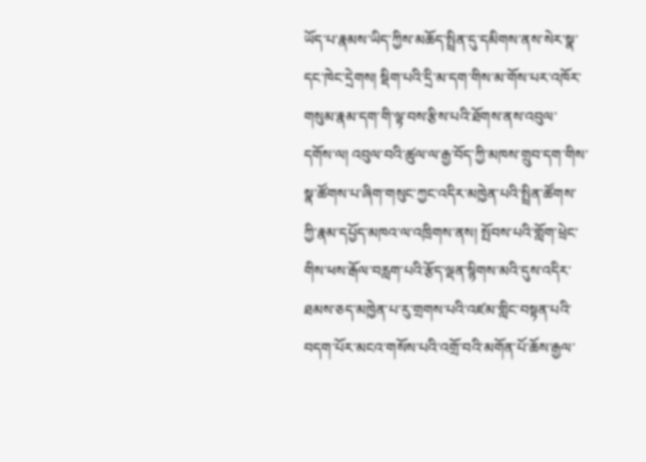ཡོད་པ་རྣམས་ཡིད་ཀྱིས་མཆོད་སྤྲིན་དུ་དམིགས་ནས་སེར་སྣ་དང་ཁེང་དྲེགས། སྡིག་པའི་དྲི་མ་དག་གིས་མ་གོས་པར་འཁོར་གསུམ་རྣམ་དག་གི་ལྟ་བས་རྩིས་པའི་ཐོགས་ནས་འབུལ་དགོས་ལ། འབུལ་བའི་ཚུལ་ལ་རྒྱ་བོད་ཀྱི་མཁས་གྲུབ་དག་གིས་སྣ་ཚོགས་པ་ཞིག་གསུང་ཀྱང་འདིར་མཁྱེན་པའི་སྤྲིན་ཚོགས་ཀྱི་རྣམ་དཔྱོད་མཁའ་ལ་འཁྲིགས་ནས། སྤོབས་པའི་གློག་ཕྲེང་གིས་ཕས་རྒོལ་བརླག་པའི་རྩོད་ལྡན་སྙིགས་མའི་དུས་འདིར་ཐམས་ཅད་མཁྱེན་པ་རུ་གྲགས་པའི་འཛམ་གླིང་བསྟན་པའི་བདག་པོར་མངའ་གསོས་པའི་འགྲོ་བའི་མགོན་པོ་ཆོས་རྒྱལ་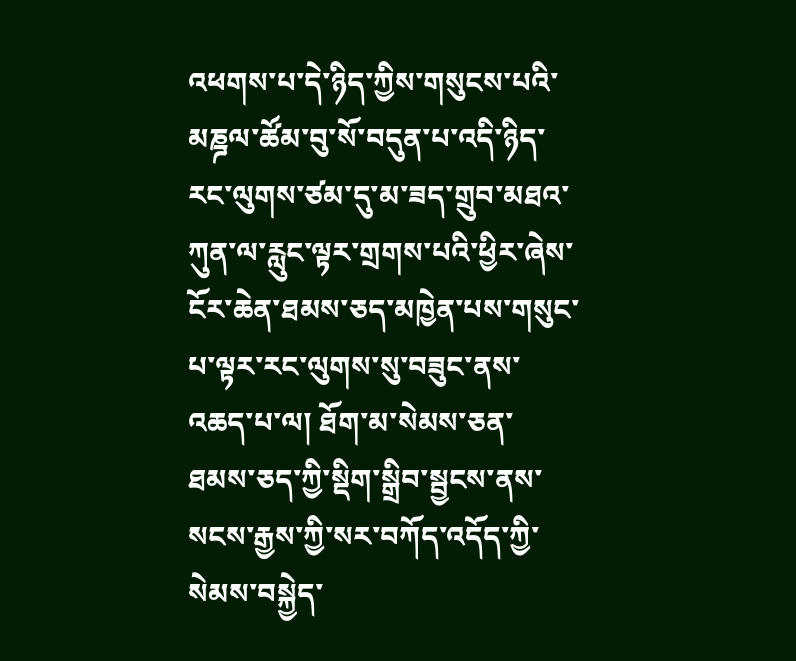འཕགས་པ་དེ་ཉིད་ཀྱིས་གསུངས་པའི་མཎྜལ་ཚོམ་བུ་སོ་བདུན་པ་འདི་ཉིད་རང་ལུགས་ཙམ་དུ་མ་ཟད་གྲུབ་མཐའ་ཀུན་ལ་རླུང་ལྟར་གྲགས་པའི་ཕྱིར་ཞེས་ངོར་ཆེན་ཐམས་ཅད་མཁྱེན་པས་གསུང་པ་ལྟར་རང་ལུགས་སུ་བཟུང་ནས་འཆད་པ་ལ། ཐོག་མ་སེམས་ཅན་ཐམས་ཅད་ཀྱི་སྡིག་སྒྲིབ་སྦྱངས་ནས་སངས་རྒྱས་ཀྱི་སར་བཀོད་འདོད་ཀྱི་སེམས་བསྐྱེད་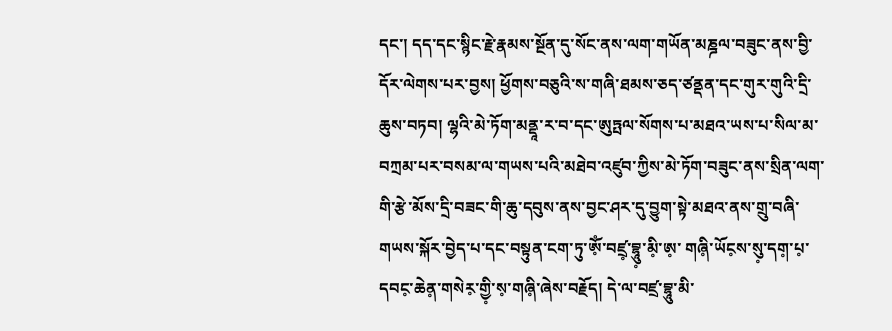དང་། དད་དང་སྙིང་རྗེ་རྣམས་སྔོན་དུ་སོང་ནས་ལག་གཡོན་མཎྜལ་བཟུང་ནས་བྱི་དོར་ལེགས་པར་བྱས། ཕྱོགས་བཅུའི་ས་གཞི་ཐམས་ཅད་ཙནྡན་དང་གུར་གུའི་དྲི་ཆུས་བཏབ། ལྷའི་མེ་ཏོག་མནྡཱ་ར་བ་དང་ཨུཏྤལ་སོགས་པ་མཐའ་ཡས་པ་སིལ་མ་བཀྲམ་པར་བསམ་ལ་གཡས་པའི་མཐེབ་འཛུབ་ཀྱིས་མེ་ཏོག་བཟུང་ནས་སྲིན་ལག་གི་རྩེ་མོས་དྲི་བཟང་གི་ཆུ་དབུས་ནས་བྱང་ཤར་དུ་བྱུག་སྟེ་མཐའ་ནས་གྲུ་བཞི་གཡས་སྐོར་བྱེད་པ་དང་བསྟུན་ངག་ཏུ་ཨོཾ༷་བཛྲ༷་བྷཱུ༷་མི༷་ཨ༷་ གཞི༷་ཡོང༷ས་སུ༷་དག༷་པ༷་དབང༷་ཆེན༷་གསེར༷་གྱི༷་ས༷་གཞི༷་ཞེས་བརྗོད། དེ་ལ་བཛྲ་བྷཱུ་མི་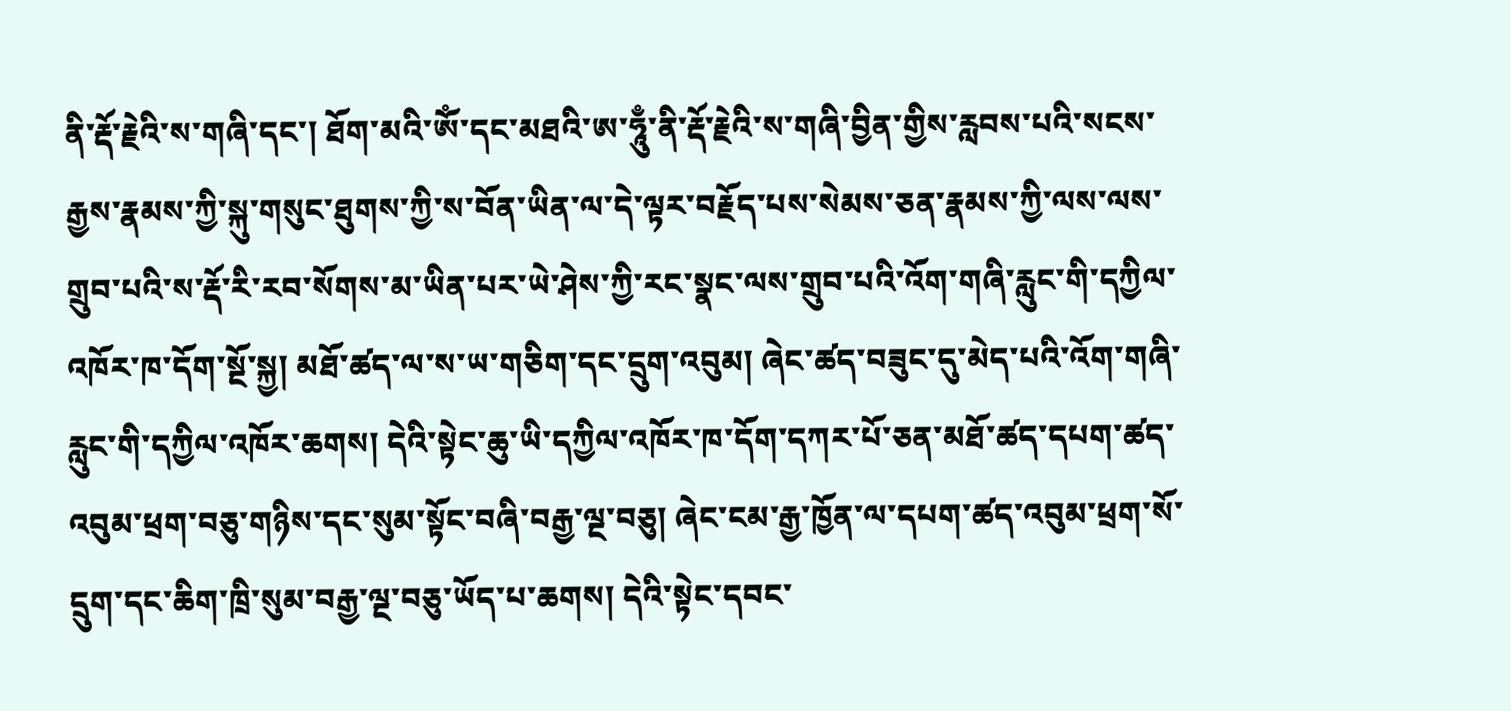ནི་རྡོ་རྗེའི་ས་གཞི་དང་། ཐོག་མའི་ཨོཾ་དང་མཐའི་ཨ་ཧཱུྃ་ནི་རྡོ་རྗེའི་ས་གཞི་བྱིན་གྱིས་རླབས་པའི་སངས་རྒྱས་རྣམས་ཀྱི་སྐུ་གསུང་ཐུགས་ཀྱི་ས་བོན་ཡིན་ལ་དེ་ལྟར་བརྗོད་པས་སེམས་ཅན་རྣམས་ཀྱི་ལས་ལས་གྲུབ་པའི་ས་རྡོ་རི་རབ་སོགས་མ་ཡིན་པར་ཡེ་ཤེས་ཀྱི་རང་སྣང་ལས་གྲུབ་པའི་འོག་གཞི་རླུང་གི་དཀྱིལ་འཁོར་ཁ་དོག་སྔོ་སྐྱ། མཐོ་ཚད་ལ་ས་ཡ་གཅིག་དང་དྲུག་འབུམ། ཞེང་ཚད་བཟུང་དུ་མེད་པའི་འོག་གཞི་རླུང་གི་དཀྱིལ་འཁོར་ཆགས། དེའི་སྟེང་ཆུ་ཡི་དཀྱིལ་འཁོར་ཁ་དོག་དཀར་པོ་ཅན་མཐོ་ཚད་དཔག་ཚད་འབུམ་ཕྲག་བཅུ་གཉིས་དང་སུམ་སྟོང་བཞི་བརྒྱ་ལྔ་བཅུ། ཞེང་ངམ་རྒྱ་ཁྱོན་ལ་དཔག་ཚད་འབུམ་ཕྲག་སོ་དྲུག་དང་ཆིག་ཁྲི་སུམ་བརྒྱ་ལྔ་བཅུ་ཡོད་པ་ཆགས། དེའི་སྟེང་དབང་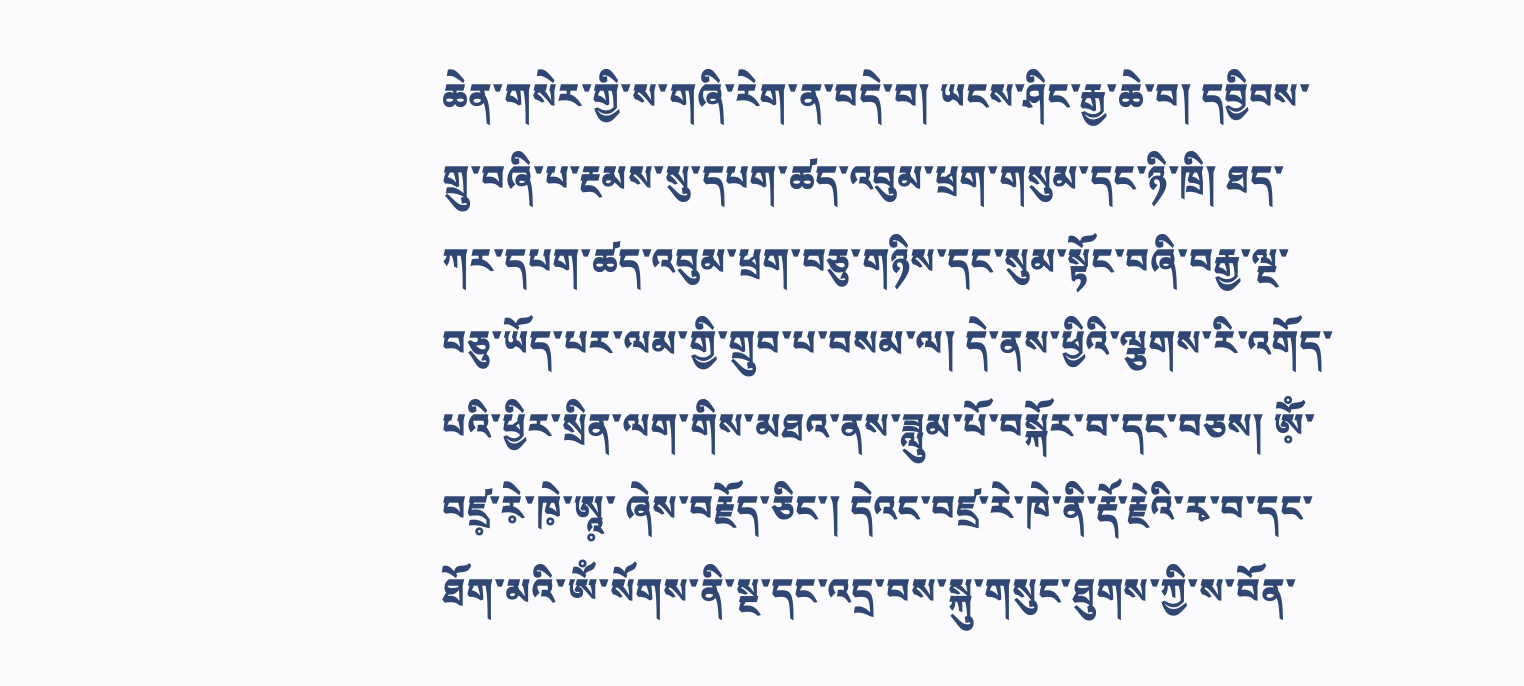ཆེན་གསེར་གྱི་ས་གཞི་རེག་ན་བདེ་བ། ཡངས་ཤིང་རྒྱ་ཆེ་བ། དབྱིབས་གྲུ་བཞི་པ་རྔམས་སུ་དཔག་ཚད་འབུམ་ཕྲག་གསུམ་དང་ཉི་ཁྲི། ཐད་ཀར་དཔག་ཚད་འབུམ་ཕྲག་བཅུ་གཉིས་དང་སུམ་སྟོང་བཞི་བརྒྱ་ལྔ་བཅུ་ཡོད་པར་ལམ་གྱི་གྲུབ་པ་བསམ་ལ། དེ་ནས་ཕྱིའི་ལྕགས་རི་འགོད་པའི་ཕྱིར་སྲིན་ལག་གིས་མཐའ་ནས་ཟླུམ་པོ་བསྐོར་བ་དང་བཅས། ཨོཾ༷་བཛྲ༷་རེ༷་ཁེ༷་ཨཱ༷་ ཞེས་བརྗོད་ཅིང་། དེའང་བཛྲ་རེ་ཁེ་ནི་རྡོ་རྗེའི་རྭ་བ་དང་ཐོག་མའི་ཨོཾ་སོགས་ནི་སྔ་དང་འདྲ་བས་སྐུ་གསུང་ཐུགས་ཀྱི་ས་བོན་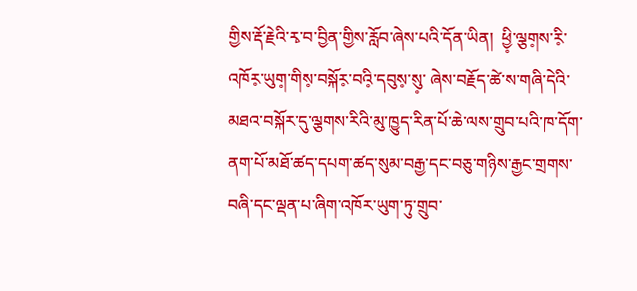གྱིས་རྡོ་རྗེའི་རྭ་བ་བྱིན་གྱིས་རློབ་ཞེས་པའི་དོན་ཡིན།  ཕྱི༷་ལྕག༷ས་རི༷་འཁོར༷་ཡུག༷་གིས༷་བསྐོར༷་བའི༷་དབུས༷་སུ༷་ ཞེས་བརྗོད་ཚེ་ས་གཞི་དེའི་མཐའ་བསྐོར་དུ་ལྕགས་རིའི་མུ་ཁྱུད་རིན་པོ་ཆེ་ལས་གྲུབ་པའི་ཁ་དོག་ནག་པོ་མཐོ་ཚད་དཔག་ཚད་སུམ་བརྒྱ་དང་བཅུ་གཉིས་རྒྱང་གྲགས་བཞི་དང་ལྡན་པ་ཞིག་འཁོར་ཡུག་ཏུ་གྲུབ་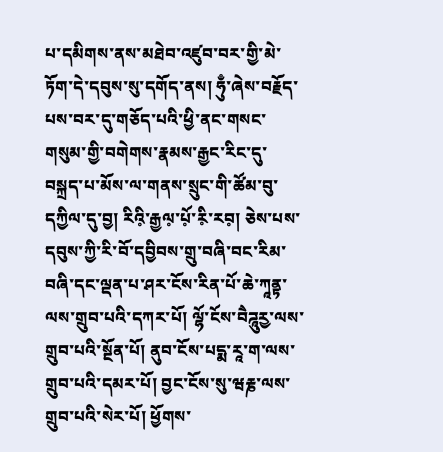པ་དམིགས་ནས་མཐེབ་འཛུབ་བར་གྱི་མེ་ཏོག་དེ་དབུས་སུ་དགོད་ནས། ཧུྃ་ཞེས་བརྗོད་པས་བར་དུ་གཅོད་པའི་ཕྱི་ནང་གསང་གསུམ་གྱི་བགེགས་རྣམས་རྒྱང་རིང་དུ་བསྐྲད་པ་མོས་ལ་གནས་སྲུང་གི་ཚོམ་བུ་དཀྱིལ་དུ་བྱ། རིའི༷་རྒྱལ༷་པོ༷་རི༷་རབ༷། ཅེས་པས་དབུས་ཀྱི་རི་བོ་དབྱིབས་གྲུ་བཞི་བང་རིམ་བཞི་དང་ལྡན་པ་ཤར་ངོས་རིན་པོ་ཆེ་ཀཱནྟ་ལས་གྲུབ་པའི་དཀར་པོ། ལྷོ་ངོས་བཻཌཱུརྱ་ལས་གྲུབ་པའི་སྔོན་པོ། ནུབ་ངོས་པདྨ་རཱ་ག་ལས་གྲུབ་པའི་དམར་པོ། བྱང་ངོས་སུ་ཝརྞ་ལས་གྲུབ་པའི་སེར་པོ། ཕྱོགས་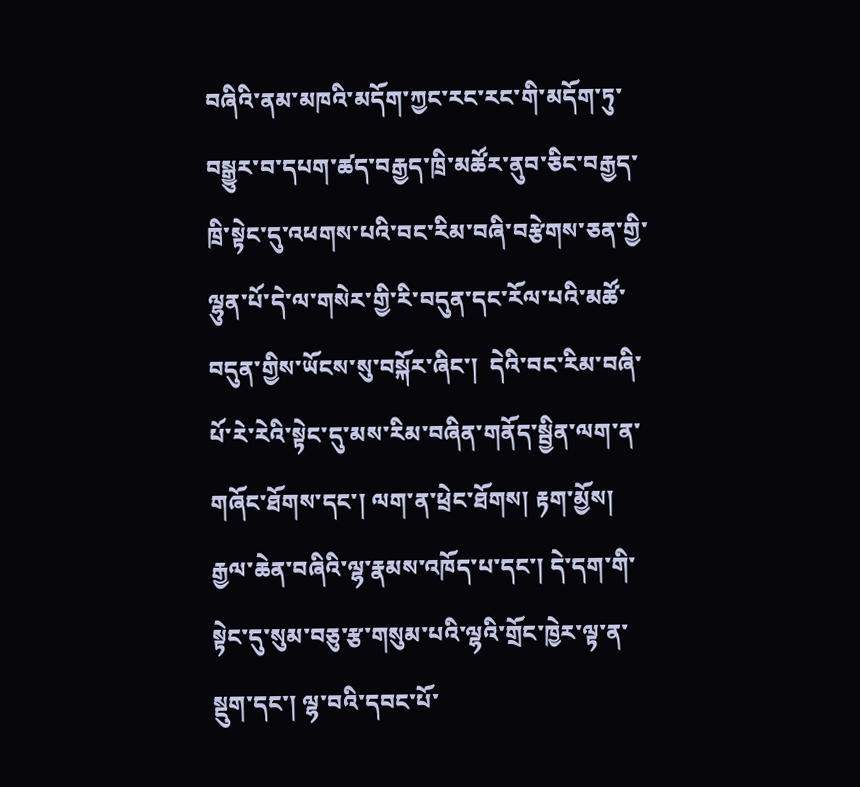བཞིའི་ནམ་མཁའི་མདོག་ཀྱང་རང་རང་གི་མདོག་ཏུ་བསྒྱུར་བ་དཔག་ཚད་བརྒྱད་ཁྲི་མཚོར་ནུབ་ཅིང་བརྒྱད་ཁྲི་སྟེང་དུ་འཕགས་པའི་བང་རིམ་བཞི་བརྩེགས་ཅན་གྱི་ལྷུན་པོ་དེ་ལ་གསེར་གྱི་རི་བདུན་དང་རོལ་པའི་མཚོ་བདུན་གྱིས་ཡོངས་སུ་བསྐོར་ཞིང་།  དེའི་བང་རིམ་བཞི་པོ་རེ་རེའི་སྟེང་དུ་མས་རིམ་བཞིན་གནོད་སྦྱིན་ལག་ན་གཞོང་ཐོགས་དང་། ལག་ན་ཕྲེང་ཐོགས། རྟག་མྱོས། རྒྱལ་ཆེན་བཞིའི་ལྷ་རྣམས་འཁོད་པ་དང་། དེ་དག་གི་སྟེང་དུ་སུམ་བཅུ་རྩ་གསུམ་པའི་ལྷའི་གྲོང་ཁྱེར་ལྟ་ན་སྡུག་དང་། ལྷ་བའི་དབང་པོ་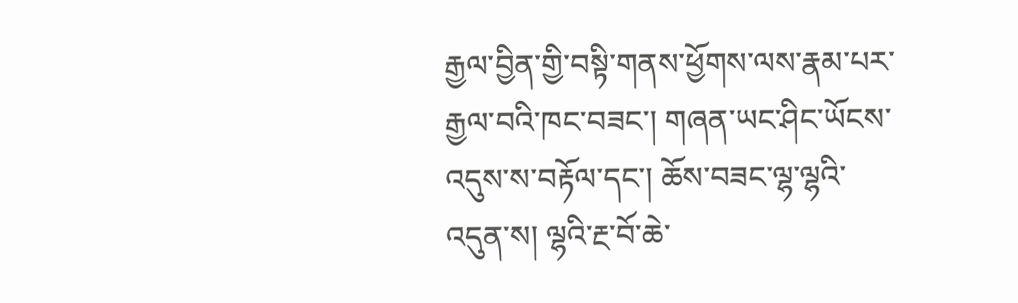རྒྱལ་བྱིན་གྱི་བསྟི་གནས་ཕྱོགས་ལས་རྣམ་པར་རྒྱལ་བའི་ཁང་བཟང་། གཞན་ཡང་ཤིང་ཡོངས་འདུས་ས་བརྟོལ་དང་། ཆོས་བཟང་ལྷ་ལྷའི་འདུན་ས། ལྷའི་རྔ་བོ་ཆེ་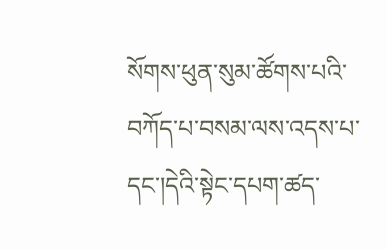སོགས་ཕུན་སུམ་ཚོགས་པའི་བཀོད་པ་བསམ་ལས་འདས་པ་དང་།དེའི་སྟེང་དཔག་ཚད་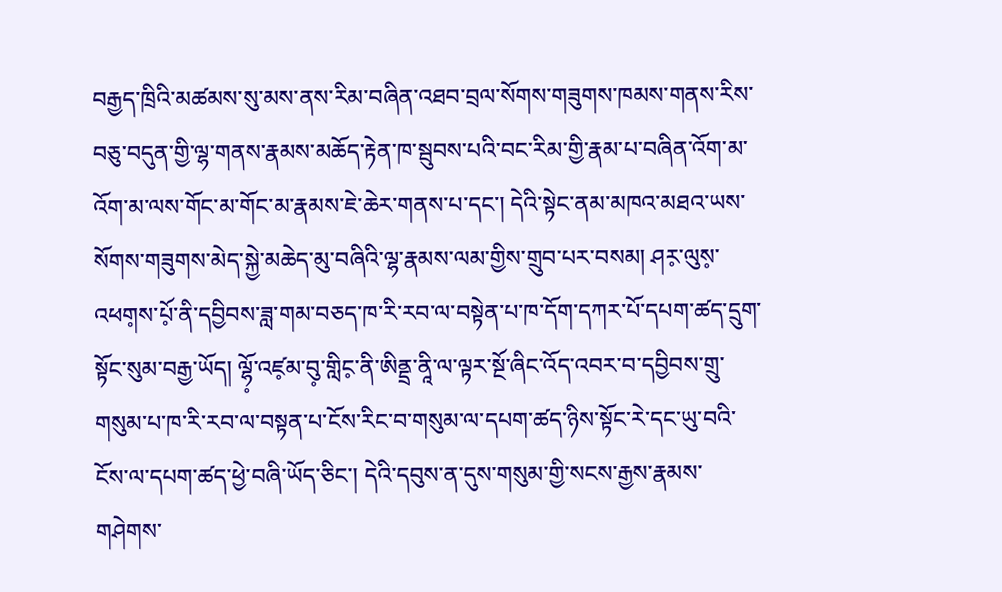བརྒྱད་ཁྲིའི་མཚམས་སུ་མས་ནས་རིམ་བཞིན་འཐབ་བྲལ་སོགས་གཟུགས་ཁམས་གནས་རིས་བཅུ་བདུན་གྱི་ལྷ་གནས་རྣམས་མཆོད་རྟེན་ཁ་སྦུབས་པའི་བང་རིམ་གྱི་རྣམ་པ་བཞིན་འོག་མ་འོག་མ་ལས་གོང་མ་གོང་མ་རྣམས་ཇེ་ཆེར་གནས་པ་དང་། དེའི་སྟེང་ནམ་མཁའ་མཐའ་ཡས་སོགས་གཟུགས་མེད་སྐྱེ་མཆེད་མུ་བཞིའི་ལྷ་རྣམས་ལམ་གྱིས་གྲུབ་པར་བསམ། ཤར༷་ལུས༷་འཕག༷ས་པོ༷་ནི་དབྱིབས་ཟླ་གམ་བཅད་ཁ་རི་རབ་ལ་བསྟེན་པ་ཁ་དོག་དཀར་པོ་དཔག་ཚད་དྲུག་སྟོང་སུམ་བརྒྱ་ཡོད། ལྷོ༷་འཛ༷མ་བུ༷་གླིང༷་ནི་ཨིནྡྲ་ནཱི་ལ་ལྟར་སྔོ་ཞིང་འོད་འབར་བ་དབྱིབས་གྲུ་གསུམ་པ་ཁ་རི་རབ་ལ་བསྟན་པ་ངོས་རིང་བ་གསུམ་ལ་དཔག་ཚད་ཉིས་སྟོང་རེ་དང་ཡུ་བའི་ངོས་ལ་དཔག་ཚད་ཕྱེ་བཞི་ཡོད་ཅིང་། དེའི་དབུས་ན་དུས་གསུམ་གྱི་སངས་རྒྱས་རྣམས་གཤེགས་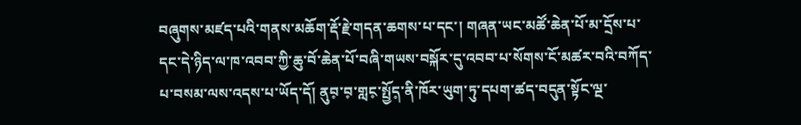བཞུགས་མཛད་པའི་གནས་མཆོག་རྡོ་རྗེ་གདན་ཆགས་པ་དང་། གཞན་ཡང་མཚོ་ཆེན་པོ་མ་དྲོས་པ་དང་དེ་ཉིད་ལ་ཁ་འབབ་ཀྱི་ཆུ་བོ་ཆེན་པོ་བཞི་གཡས་བསྐོར་དུ་འབབ་པ་སོགས་ངོ་མཚར་བའི་བཀོད་པ་བསམ་ལས་འདས་པ་ཡོད་དོ། ནུབ༷་བ༷་གླང༷་སྤྱོད༷་ནི་ཁོར་ཡུག་ཏུ་དཔག་ཚད་བདུན་སྟོང་ལྔ་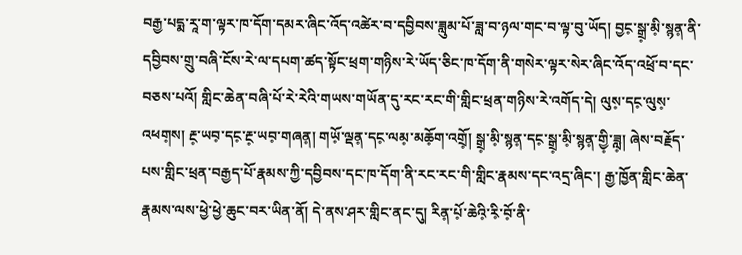བརྒྱ་པདྨ་རཱ་ག་ལྟར་ཁ་དོག་དམར་ཞིང་འོད་འཚེར་བ་དབྱིབས་ཟླུམ་པོ་ཟླ་བ་ཉལ་གང་བ་ལྟ་བུ་ཡོད། བྱང༷་སྒྲ༷་མི༷་སྙན༷་ནི་དབྱིབས་གྲུ་བཞི་ངོས་རེ་ལ་དཔག་ཚད་སྟོང་ཕྲག་གཉིས་རེ་ཡོད་ཅིང་ཁ་དོག་ནི་གསེར་ལྟར་སེར་ཞིང་འོད་འཕྲོ་བ་དང་བཅས་པའོ། གླིང་ཆེན་བཞི་པོ་རེ་རེའི་གཡས་གཡོན་དུ་རང་རང་གི་གླིང་ཕྲན་གཉིས་རེ་འགོད་དེ། ལུས༷་དང༷་ལུས༷་འཕག༷ས། རྔ༷་ཡབ༷་དང༷་རྔ༷་ཡབ༷་གཞན༷། གཡོ༷་ལྡན༷་དང༷་ལམ༷་མཆོ༷ག་འགྲོ༷། སྒྲ༷་མི༷་སྙན༷་དང༷་སྒྲ༷་མི༷་སྙན༷་གྱི༷་ཟླ༷། ཞེས་བརྗོད་པས་གླིང་ཕྲན་བརྒྱད་པོ་རྣམས་ཀྱི་དབྱིབས་དང་ཁ་དོག་ནི་རང་རང་གི་གླིང་རྣམས་དང་འདྲ་ཞིང་། རྒྱ་ཁྱོན་གླིང་ཆེན་རྣམས་ལས་ཕྱེ་ཕྱེ་ཆུང་བར་ཡིན་ནོ། དེ་ནས་ཤར་གླིང་ནང་དུ། རིན༷་པོ༷་ཆེའི༷་རི༷་བོ༷་ནི་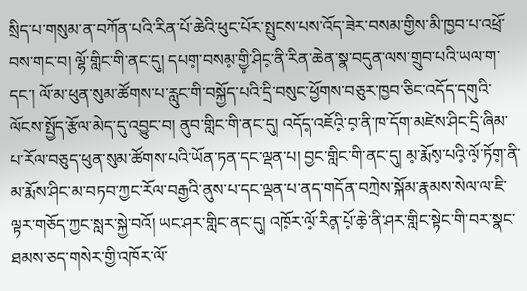སྲིད་པ་གསུམ་ན་བཀོན་པའི་རིན་པོ་ཆེའི་ཕུང་པོར་སྤུངས་པས་འོད་ཟེར་བསམ་གྱིས་མི་ཁྱབ་པ་འཕྲོ་བས་གང་བ། ལྷོ་གླིང་གི་ནང་དུ། དཔག༷་བསམ༷་གྱི༷་ཤིང༷་ནི་རིན་ཆེན་སྣ་བདུན་ལས་གྲུབ་པའི་ཡལ་ག་དང་། ལོ་མ་ཕུན་སུམ་ཚོགས་པ་རླུང་གི་བསྐྱོད་པའི་དྲི་བསུང་ཕྱོགས་བཅུར་ཁྱབ་ཅིང་འདོད་དགུའི་ལོངས་སྤྱོད་རྩོལ་མེད་དུ་འབྱུང་བ། ནུབ་གླིང་གི་ནང་དུ། འདོད༷་འཇོའི༷་བ༷་ནི་ཁ་དོག་མཛེས་ཤིང་དྲི་ཞིམ་པ་རོལ་བཅུད་ཕུན་སུམ་ཚོགས་པའི་ཡོན་ཏན་དང་ལྡན་པ། བྱང་གླིང་གི་ནང་དུ། མ༷་རྨོས༷་པའི༷་ལོ༷་ཏོག༷་ནི་མ་རྨོས་ཤིང་མ་བཏབ་ཀྱང་རོལ་བརྒྱའི་ནུས་པ་དང་ལྡན་པ་ནད་གདོན་བཀྲེས་སྐོམ་རྣམས་སེལ་ལ་ཇི་ལྟར་གཅོད་ཀྱང་སླར་སྐྱེ་བའོ། ཡང་ཤར་གླིང་ནང་དུ། འཁོ༷ར་ལོ༷་རིན༷་པོ༷་ཆེ༷་ནི་ཤར་གླིང་སྟེང་གི་བར་སྣང་ཐམས་ཅད་གསེར་གྱི་འཁོར་ལོ་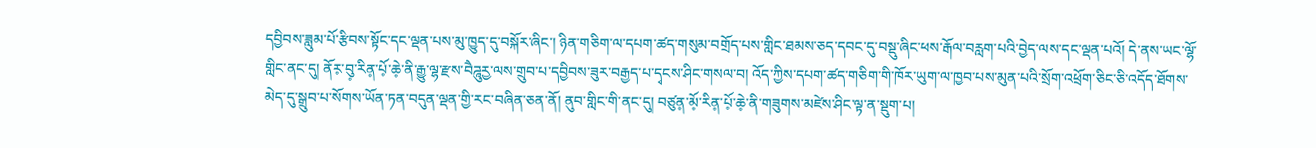དབྱིབས་ཟླུམ་པོ་རྩིབས་སྟོང་དང་ལྡན་པས་མུ་ཁྱུད་དུ་བསྐོར་ཞིང་། ཉིན་གཅིག་ལ་དཔག་ཚད་གསུམ་བགྲོད་པས་གླིང་ཐམས་ཅད་དབང་དུ་བསྡུ་ཞིང་ཕས་རྒོལ་བརླག་པའི་བྱེད་ལས་དང་ལྡན་པའོ། དེ་ནས་ཡང་ལྷོ་གླིང་ནང་དུ། ནོར༷་བུ༷་རིན༷་པོ༷་ཆེ༷་ནི་རྒྱུ་ལྷ་རྫས་བཻཌཱུརྱ་ལས་གྲུབ་པ་དབྱིབས་ཟུར་བརྒྱད་པ་དྭངས་ཤིང་གསལ་བ། འོད་ཀྱིས་དཔག་ཚད་གཅིག་གི་ཁོར་ཡུག་ལ་ཁྱབ་པས་མུན་པའི་སྲོག་འཕྲོག་ཅིང་ཅི་འདོད་ཐོགས་མེད་དུ་སྒྲུབ་པ་སོགས་ཡོན་ཏན་བདུན་ལྡན་གྱི་རང་བཞིན་ཅན་ནོ། ནུབ་གླིང་གི་ནང་དུ། བཙུན༷་མོ༷་རིན༷་པོ༷་ཆེ༷་ནི་གཟུགས་མཛེས་ཤིང་ལྟ་ན་སྡུག་པ།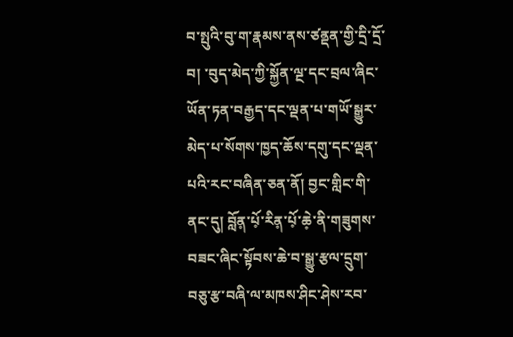བ་སྤུའི་བུ་ག་རྣམས་ནས་ཙནྡན་གྱི་དྲི་དྲོ་བ། ་བུད་མེད་ཀྱི་སྐྱོན་ལྔ་དང་བྲལ་ཞིང་ཡོན་ཏན་བརྒྱད་དང་ལྡན་པ་གཡོ་སྒྱུར་མེད་པ་སོགས་ཁྱད་ཆོས་དགུ་དང་ལྡན་པའི་རང་བཞིན་ཅན་ནོ། བྱང་གླིང་གི་ནང་དུ། བློན༷་པོ༷་རིན༷་པོ༷་ཆེ༷་ནི་གཟུགས་བཟང་ཞིང་སྟོབས་ཆེ་བ་སྒྱུ་རྩལ་དྲུག་བཅུ་རྩ་བཞི་ལ་མཁས་ཤིང་ཤེས་རབ་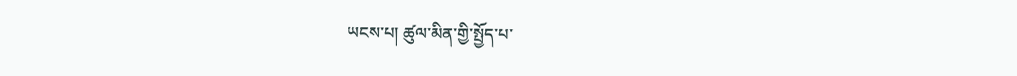ཡངས་པ། ཚུལ་མིན་གྱི་སྤྱོད་པ་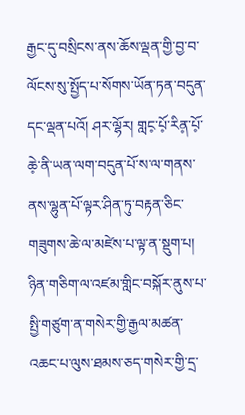རྒྱང་དུ་བསྲིངས་ནས་ཆོས་ལྡན་གྱི་བྱ་བ་ལོངས་སུ་སྤྱོད་པ་སོགས་ཡོན་ཏན་བདུན་དང་ལྡན་པའོ། ཤར་ལྷོར། གླང༷་པོ༷་རིན༷་པོ༷་ཆེ༷་ནི་ཡན་ལག་བདུན་པོ་ས་ལ་གནས་ནས་ལྷུན་པོ་ལྟར་ཤིན་ཏུ་བརྟན་ཅིང་གཟུགས་ཆེ་ལ་མཛེས་པ་ལྟ་ན་སྡུག་པ། ཉིན་གཅིག་ལ་འཛམ་གླིང་བསྐོར་ནུས་པ་སྤྱི་གཙུག་ན་གསེར་གྱི་རྒྱལ་མཚན་འཆང་པ་ལུས་ཐམས་ཅད་གསེར་གྱི་དྲ་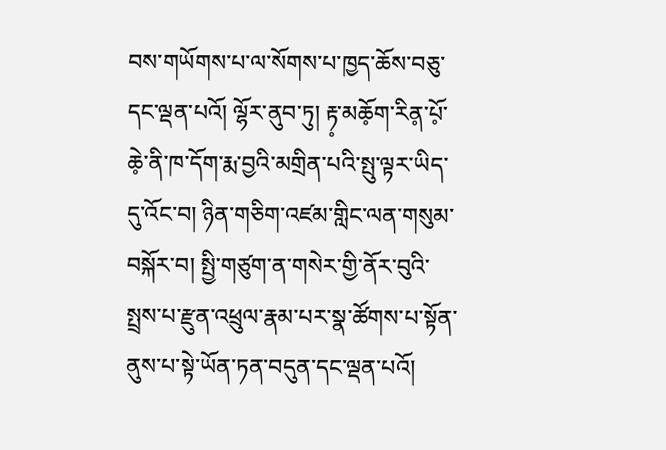བས་གཡོགས་པ་ལ་སོགས་པ་ཁྱད་ཆོས་བཅུ་དང་ལྡན་པའོ། ལྷོར་ནུབ་ཏུ། རྟ༷་མཆོ༷ག་རིན༷་པོ༷་ཆེ༷་ནི་ཁ་དོག་རྨ་བྱའི་མགྲིན་པའི་སྤུ་ལྟར་ཡིད་དུ་འོང་བ། ཉིན་གཅིག་འཛམ་གླིང་ལན་གསུམ་བསྐོར་བ། སྤྱི་གཙུག་ན་གསེར་གྱི་ནོར་བུའི་སྤྲས་པ་རྫུན་འཕྲུལ་རྣམ་པར་སྣ་ཚོགས་པ་སྟོན་ནུས་པ་སྟེ་ཡོན་ཏན་བདུན་དང་ལྡན་པའོ།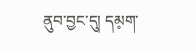ནུབ་བྱང་དུ། དམ༷ག་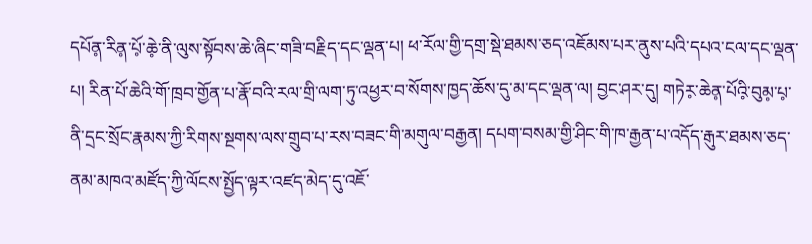དཔོན༷་རིན༷་པོ༷་ཆེ༷་ནི་ལུས་སྟོབས་ཆེ་ཞིང་གཟི་བརྗིད་དང་ལྡན་པ། ཕ་རོལ་གྱི་དགྲ་སྡེ་ཐམས་ཅད་འཇོམས་པར་ནུས་པའི་དཔའ་ངལ་དང་ལྡན་པ། རིན་པོ་ཆེའི་གོ་ཁྲབ་གྱོན་པ་རྣོ་བའི་རལ་གྲི་ལག་ཏུ་འཕྱར་བ་སོགས་ཁྱད་ཆོས་དུ་མ་དང་ལྡན་ལ། བྱང་ཤར་དུ། གཏེར༷་ཆེན༷་པོའི༷་བུམ༷་པ༷་ནི་དྲང་སྲོང་རྣམས་ཀྱི་རིགས་སྔགས་ལས་གྲུབ་པ་རས་བཟང་གི་མགུལ་བརྒྱན། དཔག་བསམ་གྱི་ཤིང་གི་ཁ་རྒྱན་པ་འདོད་རྒུར་ཐམས་ཅད་ནམ་མཁའ་མཛོད་ཀྱི་ལོངས་སྤྱོད་ལྟར་འཛད་མེད་དུ་འཇོ་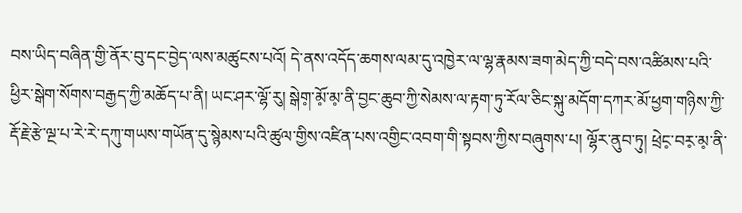བས་ཡིད་བཞིན་གྱི་ནོར་བུ་དང་བྱེད་ལས་མཚུངས་པའོ། དེ་ནས་འདོད་ཆགས་ལམ་དུ་འཁྱེར་ལ་ལྷ་རྣམས་ཟག་མེད་ཀྱི་བདེ་བས་འཚིམས་པའི་ཕྱིར་སྒེག་སོགས་བརྒྱད་ཀྱི་མཆོད་པ་ནི། ཡང་ཤར་ལྷོ་རུ། སྒེག༷་མོ༷་མ༷་ནི་བྱང་ཆུབ་ཀྱི་སེམས་ལ་རྟག་ཏུ་རོལ་ཅིང་སྐུ་མདོག་དཀར་མོ་ཕྱག་གཉིས་ཀྱི་རྡོ་རྗེ་རྩེ་ལྔ་པ་རེ་རེ་དཀུ་གཡས་གཡོན་དུ་སྙེམས་པའི་ཚུལ་གྱིས་འཛིན་པས་འགྱིང་འབག་གི་སྟབས་ཀྱིས་བཞུགས་པ། ལྷོར་ནུབ་ཏུ། ཕྲེང༷་བར༷་མ༷་ནི་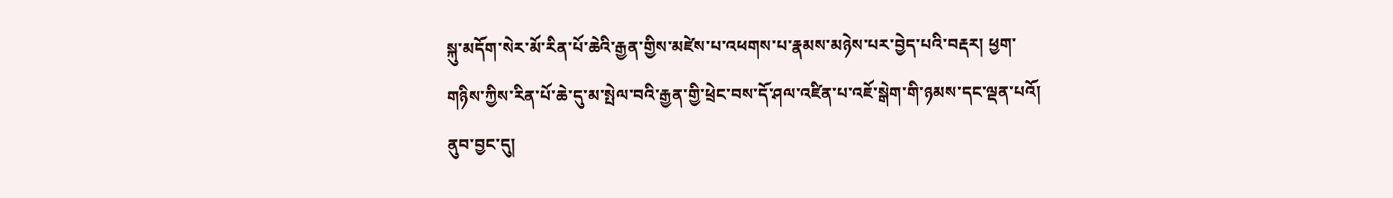སྐུ་མདོག་སེར་མོ་རིན་པོ་ཆེའི་རྒྱན་གྱིས་མཛེས་པ་འཕགས་པ་རྣམས་མཉེས་པར་བྱེད་པའི་བརྡར། ཕྱག་གཉིས་ཀྱིས་རིན་པོ་ཆེ་དུ་མ་སྤེལ་བའི་རྒྱན་གྱི་ཕྲེང་བས་དོ་ཤལ་འཛིན་པ་འཇོ་སྒེག་གི་ཉམས་དང་ལྡན་པའོ། ནུབ་བྱང་དུ།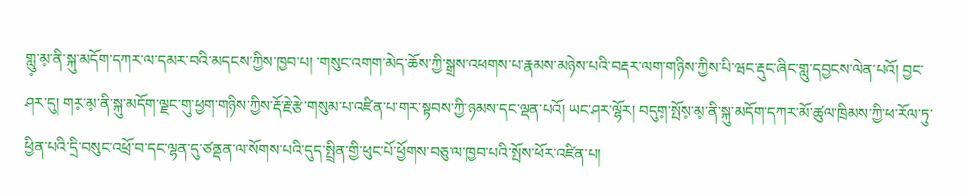གླུ༷་མ༷་ནི་སྐུ་མདོག་དཀར་ལ་དམར་བའི་མདངས་ཀྱིས་ཁྱབ་པ། ་གསུང་འགག་མེད་ཆོས་ཀྱི་སྒྲས་འཕགས་པ་རྣམས་མཉེས་པའི་བརྡར་ལག་གཉིས་ཀྱིས་པི་ཝང་རྡུང་ཞིང་གླུ་དབྱངས་ལེན་པའོ། བྱང་ཤར་དུ། གར༷་མ༷་ནི་སྐུ་མདོག་ལྗང་གུ་ཕྱག་གཉིས་ཀྱིས་རྡོ་རྗེ་རྩེ་གསུམ་པ་འཛིན་པ་གར་སྟབས་ཀྱི་ཉམས་དང་ལྡན་པའོ། ཡང་ཤར་ལྷོར། བདུག༷་སྤོས༷་མ༷་ནི་སྐུ་མདོག་དཀར་མོ་ཚུལ་ཁྲིམས་ཀྱི་ཕ་རོལ་ཏུ་ཕྱིན་པའི་དྲི་བསུང་འཕྲོ་བ་དང་ལྷན་དུ་ཙནྡན་ལ་སོགས་པའི་དུད་སྤྲིན་གྱི་ཕུང་པོ་ཕྱོགས་བཅུ་ལ་ཁྱབ་པའི་སྤོས་ཕོར་འཛིན་པ།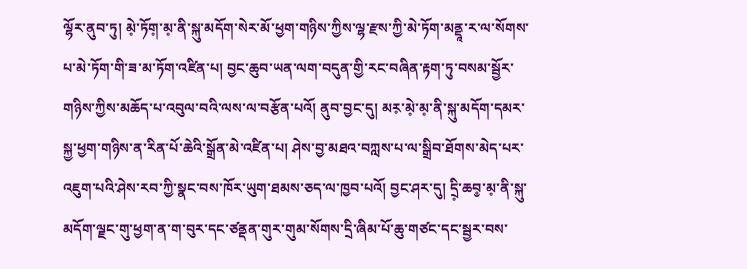ལྷོར་ནུབ་ཏུ། མེ༷་ཏོག༷་མ༷་ནི་སྐུ་མདོག་སེར་མོ་ཕྱག་གཉིས་ཀྱིས་ལྷ་རྫས་ཀྱི་མེ་ཏོག་མནྡཱ་ར་ལ་སོགས་པ་མེ་ཏོག་གི་ཟ་མ་ཏོག་འཛིན་པ། བྱང་ཆུབ་ཡན་ལག་བདུན་གྱི་རང་བཞིན་རྟག་ཏུ་བསམ་སྦྱོར་གཉིས་ཀྱིས་མཆོད་པ་འབུལ་བའི་ལས་ལ་བརྩོན་པའོ། ནུབ་བྱང་དུ། མར༷་མེ༷་མ༷་ནི་སྐུ་མདོག་དམར་སྐྱ་ཕྱག་གཉིས་ན་རིན་པོ་ཆེའི་སྒྲོན་མེ་འཛིན་པ། ཤེས་བྱ་མཐའ་བཀླས་པ་ལ་སྒྲིབ་ཐོགས་མེད་པར་འཇུག་པའི་ཤེས་རབ་ཀྱི་སྣང་བས་ཁོར་ཡུག་ཐམས་ཅད་ལ་ཁྱབ་པའོ། བྱང་ཤར་དུ། དྲི༷་ཆབ༵་མ༷་ནི་སྐུ་མདོག་ལྗང་གུ་ཕྱག་ན་ག་བུར་དང་ཙནྡན་གུར་གུམ་སོགས་དྲི་ཞིམ་པོ་ཆུ་གཙང་དང་སྦྱར་བས་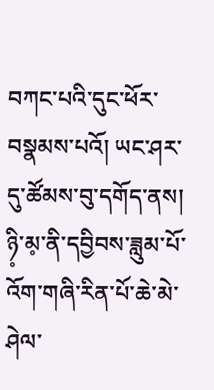བཀང་པའི་དུང་ཕོར་བསྣམས་པའོ། ཡང་ཤར་དུ་ཚོམས་བུ་དགོད་ནས། ཉི༷་མ༷་ནི་དབྱིབས་ཟླུམ་པོ་འོག་གཞི་རིན་པོ་ཆེ་མེ་ཤེལ་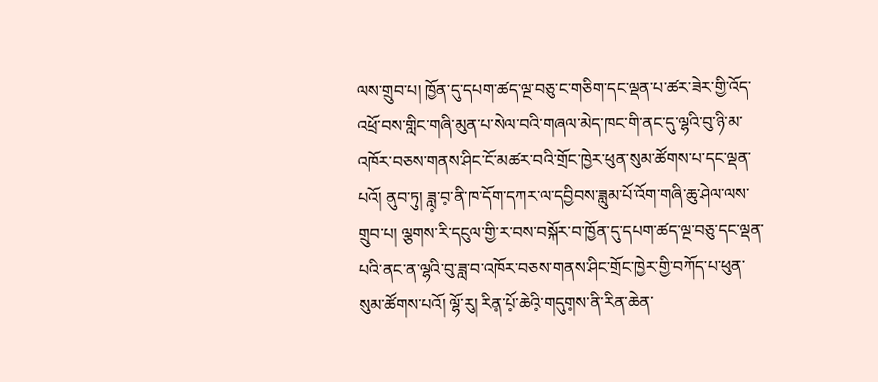ལས་གྲུབ་པ། ཁྱོན་དུ་དཔག་ཚད་ལྔ་བཅུ་ང་གཅིག་དང་ལྡན་པ་ཚར་ཟེར་གྱི་འོད་འཕྲོ་བས་གླིང་གཞི་མུན་པ་སེལ་བའི་གཞལ་མེད་ཁང་གི་ནང་དུ་ལྷའི་བུ་ཉི་མ་འཁོར་བཅས་གནས་ཤིང་ངོ་མཚར་བའི་གྲོང་ཁྱེར་ཕུན་སུམ་ཚོགས་པ་དང་ལྡན་པའོ། ནུབ་ཏུ། ཟླ༷་བ༷་ནི་ཁ་དོག་དཀར་ལ་དབྱིབས་ཟླུམ་པོ་འོག་གཞི་ཆུ་ཤེལ་ལས་གྲུབ་པ། ལྕགས་རི་དངུལ་གྱི་ར་བས་བསྐོར་བ་ཁྱོན་དུ་དཔག་ཚད་ལྔ་བཅུ་དང་ལྡན་པའི་ནང་ན་ལྷའི་བུ་ཟླ་བ་འཁོར་བཅས་གནས་ཤིང་གྲོང་ཁྱེར་གྱི་བཀོད་པ་ཕུན་སུམ་ཚོགས་པའོ། ལྷོ་རུ། རིན༷་པོ༷་ཆེའི༷་གདུག༷ས་ནི་རིན་ཆེན་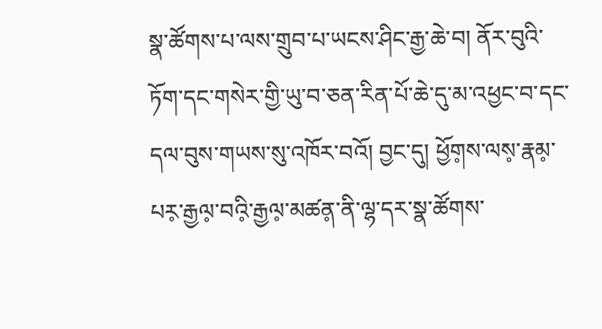སྣ་ཚོགས་པ་ལས་གྲུབ་པ་ཡངས་ཤིང་རྒྱ་ཆེ་བ། ནོར་བུའི་ཏོག་དང་གསེར་གྱི་ཡུ་བ་ཅན་རིན་པོ་ཆེ་དུ་མ་འཕྱང་བ་དང་དལ་བུས་གཡས་སུ་འཁོར་བའོ། བྱང་དུ། ཕྱོག༷ས་ལས༷་རྣམ༷་པར༷་རྒྱལ༷་བའི༷་རྒྱལ༷་མཚན༷་ནི་ལྷ་དར་སྣ་ཚོགས་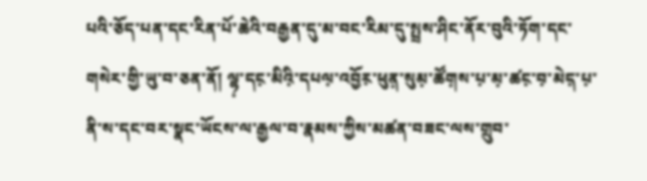པའི་ཅོད་པན་དང་རིན་པོ་ཆེའི་བརྒྱན་དུ་མ་བང་རིམ་དུ་སྤྲས་ཤིང་ནོར་བུའི་ཏོག་དང་གསེར་གྱི་ཡུ་བ་ཅན་ནོ། ལྷ༷་དང༷་མིའི༷་དཔལ༷་འབྱོར༷་ཕུན༷་སུམ༷་ཚོག༷ས་པ༷་མ༷་ཚང༷་བ༷་མེད༷་པ༷་ནི་ས་དང་བར་སྣང་ཡོངས་ལ་རྒྱལ་བ་རྣམས་ཀྱིས་མཚན་བཟང་ལས་གྲུབ་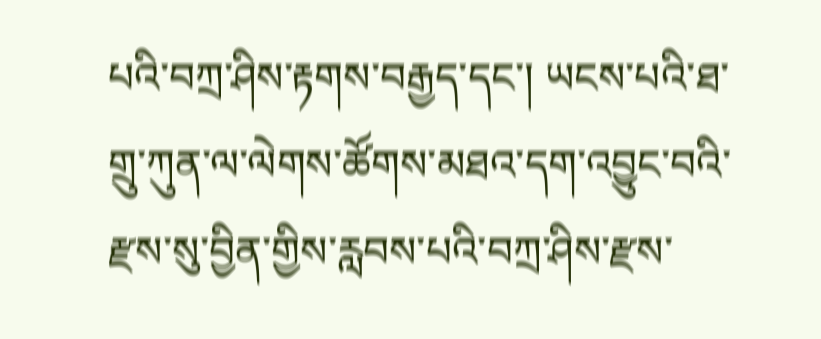པའི་བཀྲ་ཤིས་རྟགས་བརྒྱད་དང་། ཡངས་པའི་ཐ་གྲུ་ཀུན་ལ་ལེགས་ཚོགས་མཐའ་དག་འབྱུང་བའི་རྫས་སུ་བྱིན་གྱིས་རླབས་པའི་བཀྲ་ཤིས་རྫས་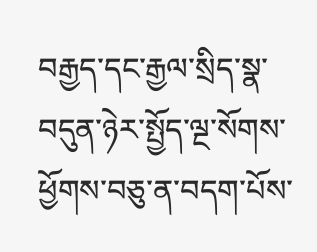བརྒྱད་དང་རྒྱལ་སྲིད་སྣ་བདུན་ཉེར་སྤྱོད་ལྔ་སོགས་ཕྱོགས་བཅུ་ན་བདག་པོས་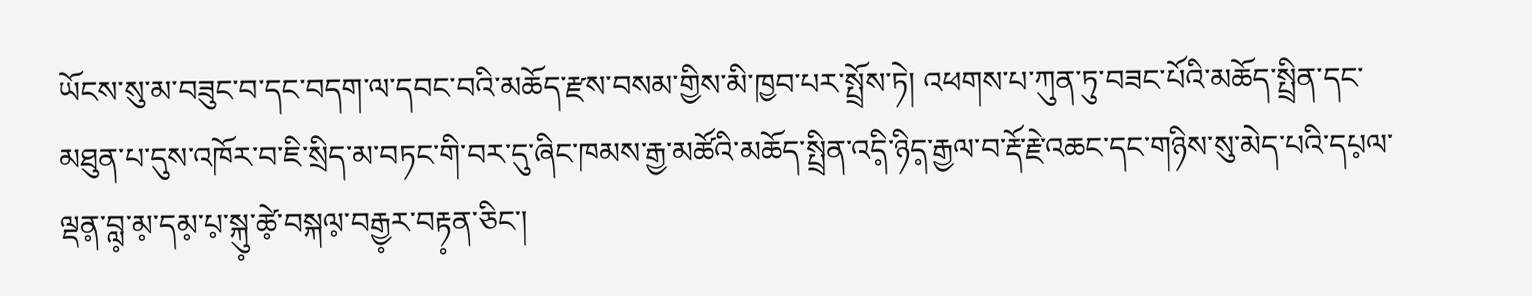ཡོངས་སུ་མ་བཟུང་བ་དང་བདག་ལ་དབང་བའི་མཆོད་རྫས་བསམ་གྱིས་མི་ཁྱབ་པར་སྤྲོས་ཏེ། འཕགས་པ་ཀུན་ཏུ་བཟང་པོའི་མཆོད་སྤྲིན་དང་མཐུན་པ་དུས་འཁོར་བ་ཇི་སྲིད་མ་བཏང་གི་བར་དུ་ཞིང་ཁམས་རྒྱ་མཚོའི་མཆོད་སྤྲིན་འདི༷་ཉིད༷་རྒྱལ་བ་རྡོ་རྗེ་འཆང་དང་གཉིས་སུ་མེད་པའི་དཔ༷ལ་ལྡན༷་བླ༷་མ༷་དམ༷་པ༷་སྐུ༷་ཚེ༷་བསྐལ༷་བརྒྱ༷ར་བརྟ༷ན་ཅིང་།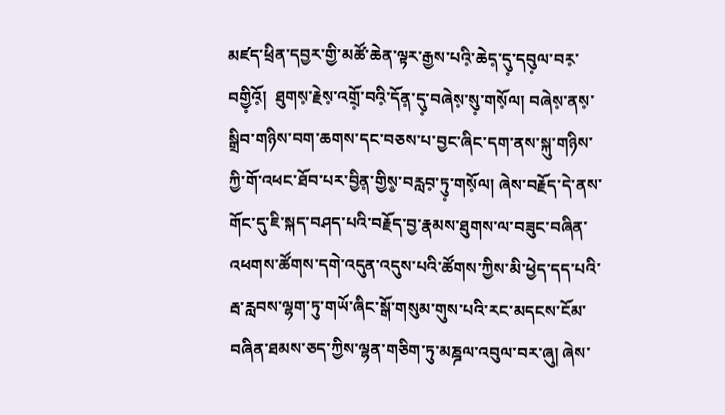མཛད་ཕྲིན་དབྱར་གྱི་མཚོ་ཆེན་ལྟར་རྒྱས་པའི༷་ཆེད༷་དུ༷་དབུ༷ལ་བར༷་བགྱི༷འོ༷།  ཐུགས༷་རྗེས༷་འགྲོ༷་བའི༷་དོན༷་དུ༷་བཞེས༷་སུ༷་གསོ༷ལ། བཞེས༷་ནས༷་སྒྲིབ་གཉིས་བག་ཆགས་དང་བཅས་པ་བྱང་ཞིང་དག་ནས་སྐུ་གཉིས་ཀྱི་གོ་འཕང་ཐོབ་པར་བྱིན༷་གྱིས༵་བརླབ༷་ཏུ༷་གསོ༷ལ། ཞེས་བརྗོད་དེ་ནས་གོང་དུ་ཇི་སྐད་བཤད་པའི་བརྗོད་བྱ་རྣམས་ཐུགས་ལ་བཟུང་བཞིན་འཕགས་ཚོགས་དགེ་འདུན་འདུས་པའི་ཚོགས་ཀྱིས་མི་ཕྱེད་དད་པའི་རྦ་རླབས་ལྷག་ཏུ་གཡོ་ཞིང་སྒོ་གསུམ་གུས་པའི་རང་མདངས་ངོམ་བཞིན་ཐམས་ཅད་ཀྱིས་ལྷན་གཅིག་ཏུ་མཎྜལ་འབུལ་བར་ཞུ། ཞེས་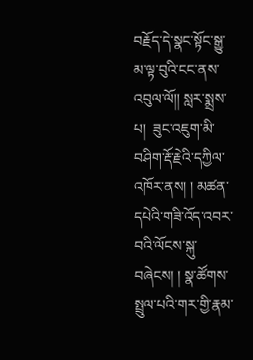བརྗོད་དེ་སྣང་སྟོང་སྒྱུ་མ་ལྟ་བུའི་ངང་ནས་འབུལ་ལོ།། སླར་སྨྲས་པ།  ཟུང་འཇུག་མི་བཤིག་རྡོ་རྗེའི་དཀྱིལ་འཁོར་ནས། ། མཚན་དཔེའི་གཟི་འོད་འབར་བའི་ལོངས་སྐུ་བཞེངས། ། སྣ་ཚོགས་སྤྲུལ་པའི་གར་གྱི་རྣམ་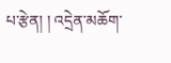པ་རྩེན། ། འདྲེན་མཆོག་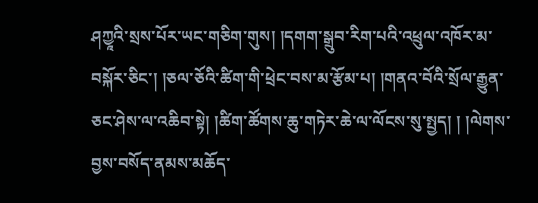ཤཀྱཱའི་སྲས་པོར་ཡང་གཅིག་གུས། །དགག་སྒྲུབ་རིག་པའི་འཕྲུལ་འཁོར་མ་བསྐོར་ཅིང་། །ཅལ་ཅོའི་ཚིག་གི་ཕྲེང་བས་མ་རྩོམ་པ། །གནའ་བོའི་སྲོལ་རྒྱུན་ཅང་ཤེས་ལ་འཆིབ་སྟེ། །ཚིག་ཚོགས་ཆུ་གཏེར་ཆེ་ལ་ལོངས་སུ་སྤྱད། ། །ལེགས་བྱས་བསོད་ནམས་མཆོད་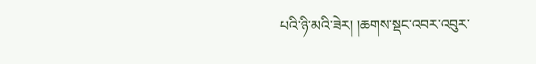པའི་ཉི་མའི་ཟེར། །ཆགས་སྡང་འབར་འབུར་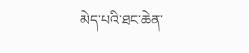མེད་པའི་ཐང་ཆེན་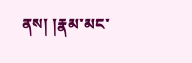ནས། །རྣམ་མང་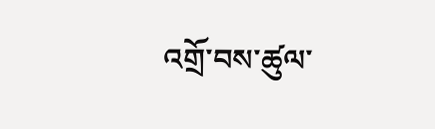འགྲོ་བས་ཚུལ་